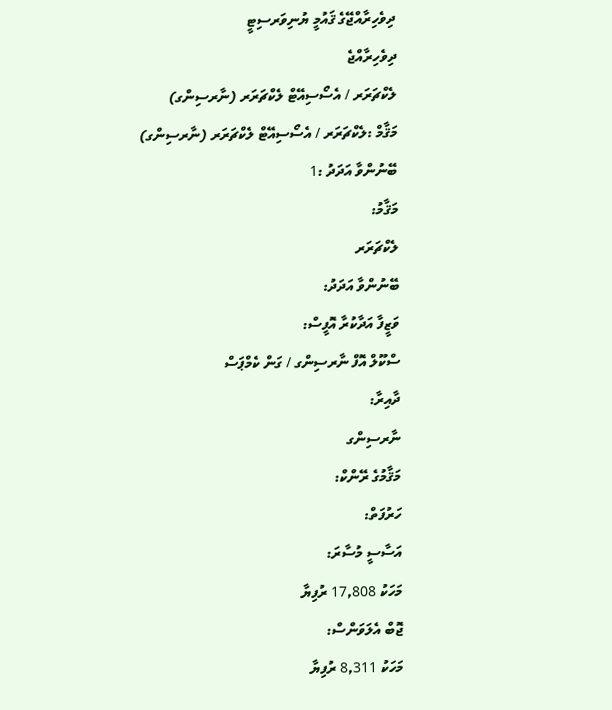ދިވެހިރާއްޖޭގެ ޤައުމީ ޔުނިވަރސިޓީ
ދިވެހިރާއްޖެ
ލެކްޗަރަރ / އެސޯސިއޭޓް ލެކްޗަރަރ (ނާރސިންގ)
މަޤާމް :ލެކްޗަރަރ / އެސޯސިއޭޓް ލެކްޗަރަރ (ނާރސިންގ)
ބޭނުންވާ އަދަދު :1
މަޤާމު:
ލެކްޗަރަރ
ބޭނުންވާ އަދަދު:
ވަޒީފާ އަދާކުރާ އޮފީސް:
ސްކޫލް އޮފް ނާރސިންގ / ގަން ކެމްޕަސް
ދާއިރާ:
ނާރސިންގ
މަޤާމުގެ ރޭންކް:
ހަރުފަތް:
އަސާސީ މުސާރަ:
މަހަކު 17,808 ރުފިޔާ
ޖޮބް އެލަވަންސް:
މަހަކު 8,311 ރުފިޔާ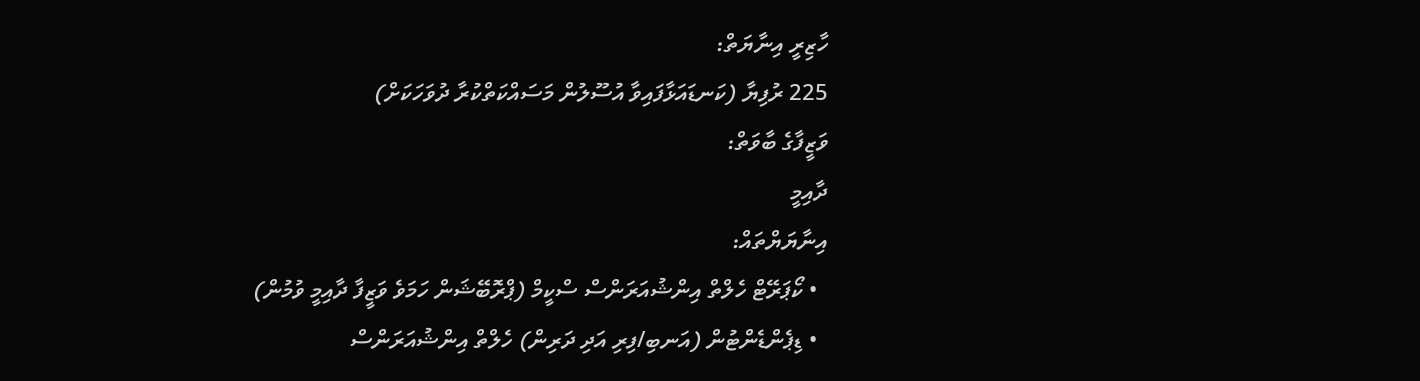ހާޒިރީ އިނާޔަތް:
225 ރުފިޔާ (ކަނޑައަޅާފައިވާ އުސޫލުން މަސައްކަތްކުރާ ދުވަހަކަށް)
ވަޒީފާގެ ބާވަތް:
ދާއިމީ
އިނާޔަޔްތައް:
  • ކޯޕަރޭޓް ހެލްތް އިންޝުއަރަންސް ސްކީމް (ޕްރޮބޭޝަން ހަމަވެ ވަޒީފާ ދާއިމީ ވުމުން)
  • ޑިޕެންޑެންޓުން (އަނބި/ފިރި އަދި ދަރިން) ހެލްތް އިންޝުއަރަންސް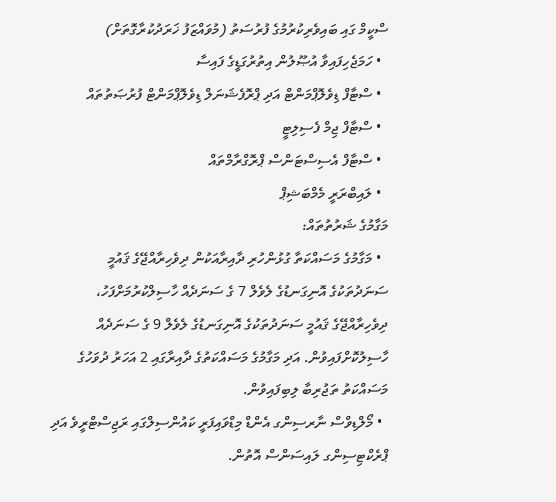ސްކީމް ގައި ބައިވެރިކުރުމުގެ ފުރުސަތު (މުވައްޒަފު ޚަރަދުކުރާގޮތަށް)
  • ހަމަޖެހިފައިވާ އުޞޫލުން އިތުރުގަޑީގެ ފައިސާ
  • ސްޓާފް ޑިވެލޮޕްމަންޓް އަދި ޕްރޮފެޝަނަލް ޑިވެލޮޕްމަންޓް ފުރުޞަތުތައް
  • ސްޓާފް ޖިމް ފެސިލިޓީ
  • ސްޓާފް އެސިސްޓަންސް ޕްރޮގްރާމްތައް
  • ލައިބްރަރީ މެމްބަޝިޕް
މަގާމުގެ ޝަރުތުތައް:
  • މަގާމުގެ މަސައްކަތާ ގުޅުންހުރި ދާއިރާއަކުން ދިވެހިރާއްޖޭގެ ޤައުމީ ސަނަދުތަކުގެ އޮނިގަނޑުގެ ލެވެލް 7 ގެ ސަނަދެއް ހާސިލްކުރުމަށްފަހު، ދިވެހިރާއްޖޭގެ ޤައުމީ ސަނަދުތަކުގެ އޮނިގަނޑުގެ ލެވެލް 9 ގެ ސަނަދެއް ހާސިލުކޮށްފައިވުން. އަދި މަގާމުގެ މަސައްކަތުގެ ދާއިރާގައި 2 އަހަރު ދުވަހުގެ މަސައްކަތު ތަޖުރިބާ ލިބިފައިވުން.
  • މޯލްޑިވްސް ނާރސިންގ އެންޑް މިޑްވައިފަރީ ކައުންސިލްގައި ރަޖިސްޓްރީވެ އަދި ޕްރެކްޓިސިންގ ލައިސަންސް އޮތުން.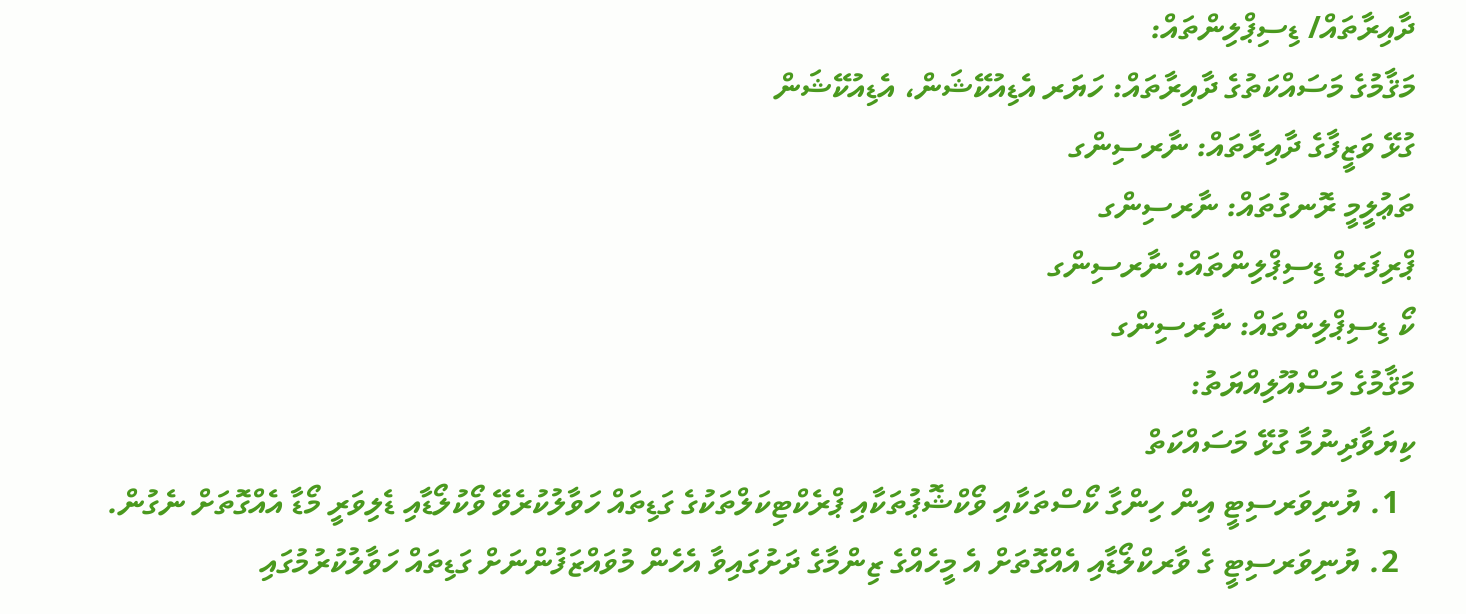ދާއިރާތައް/ ޑިސިޕްލިންތައް:
މަޤާމުގެ މަސައްކަތުގެ ދާއިރާތައް: ހަޔަރ އެޑިއުކޭޝަން، އެޑިއުކޭޝަން
ގުޅޭ ވަޒީފާގެ ދާއިރާތައް: ނާރސިންގ
ތަޢުލީމީ ރޮނގުތައް: ނާރސިންގ
ޕްރިފަރޑް ޑިސިޕްލިންތައް: ނާރސިންގ
ކޯ ޑިސިޕްލިންތައް: ނާރސިންގ
މަޤާމުގެ މަސްއޫލިއްޔަތު:
ކިޔަވާދިނުމާ ގުޅޭ މަސައްކަތް
  1. ޔުނިވަރސިޓީ އިން ހިންގާ ކޯސްތަކާއި ވޯކްޝޮޕުތަކާއި ޕްރެކްޓިކަލްތަކުގެ ގަޑިތައް ހަވާލުކުރެވޭ ވޯކުލޯޑާއި ޑެލިވަރީ މޯޑާ އެއްގޮތަށް ނެގުން.
  2. ޔުނިވަރސިޓީ ގެ ވާރކްލޯޑާއި އެއްގޮތަށް އެ މީހެއްގެ ޒިންމާގެ ދަށުގައިވާ އެހެން މުވައްޒަފުންނަށް ގަޑިތައް ހަވާލުކުރުމުގައި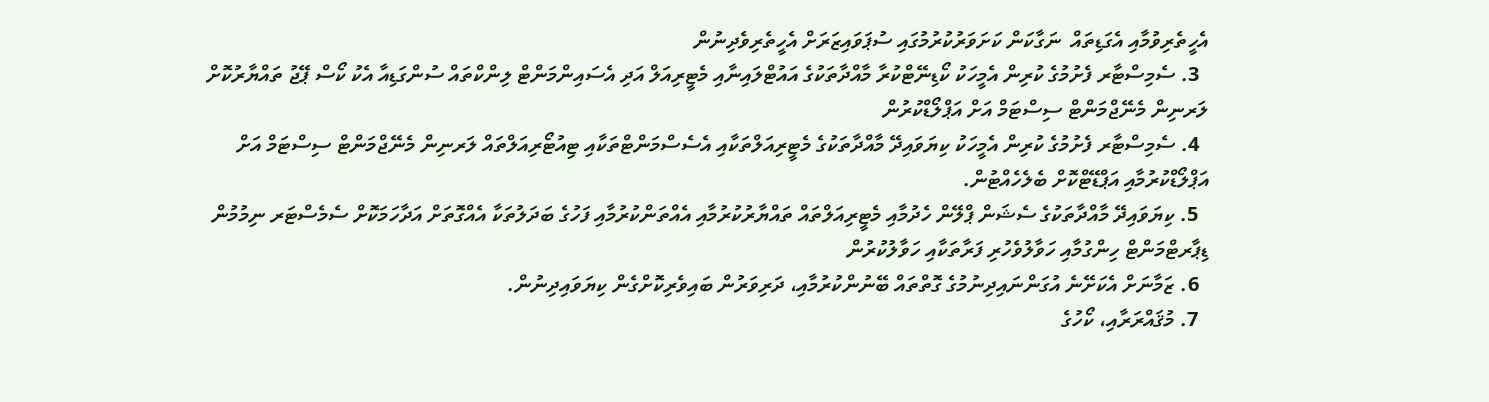އެހީތެރިވުމާއި އެގަޑިތައް  ނަގާކަން ކަށަވަރުކުރުމުގައި ސުޕަވައިޒަރަށް އެހީތެރިވެދިނުން
  3. ސެމިސްޓާރ ފެށުމުގެ ކުރިން އެމީހަކު ކޯޑިނޭޓްކުރާ މާއްދާތަކުގެ އައުޓްލައިނާއި މެޓީރިއަލް އަދި އެސައިންމަންޓް ލިންކްތައް ސުންގަޑިއާ އެކު ކޯސް ޕޭޖު ތައްޔާރުކޮށް ލަރނިން މެނޭޖްމަންޓް ސިސްޓަމް އަށް އަޕްލޯޑްކުރުން
  4. ސެމިސްޓާރ ފެށުމުގެ ކުރިން އެމީހަކު ކިޔަވައިދޭ މާއްދާތަކުގެ މެޓީރިއަލްތަކާއި އެސެސްމަންޓްތަކާއި ޓިއުޓޯރިއަލްތައް ލަރނިން މެނޭޖްމަންޓް ސިސްޓަމް އަށް އަޕްލޯޑްކުރުމާއި އަޕްޑޭޓްކޮށް ބެލެހެއްޓުން.
  5. ކިޔަވައިދޭ މާއްދާތަކުގެ ސެޝަން ޕްލޭން ހެދުމާއި މެޓީރިއަލްތައް ތައްޔާރުކުރުމާއި އެއްތަންކުރުމާއި ފަހުގެ ބަދަލުތަކާ އެއްގޮތަށް އަދާހަމަކޮށް ސެމެސްޓަރ ނިމުމުން ޑިޕާރޓްމަންޓް ހިންގުމާއި ހަވާލުވެހުރި ފަރާތަކާއި ހަވާލުކުރުން
  6. ޒަމާނަށް އެކަށޭނެ އުގަންނައިދިނުމުގެ ގޮތްތައް ބޭނުންކުރުމާއި، ދަރިވަރުން ބައިވެރިކޮށްގެން ކިޔަވައިދިނުން.
  7. މުޤައްރަރާއި، ކޯހުގެ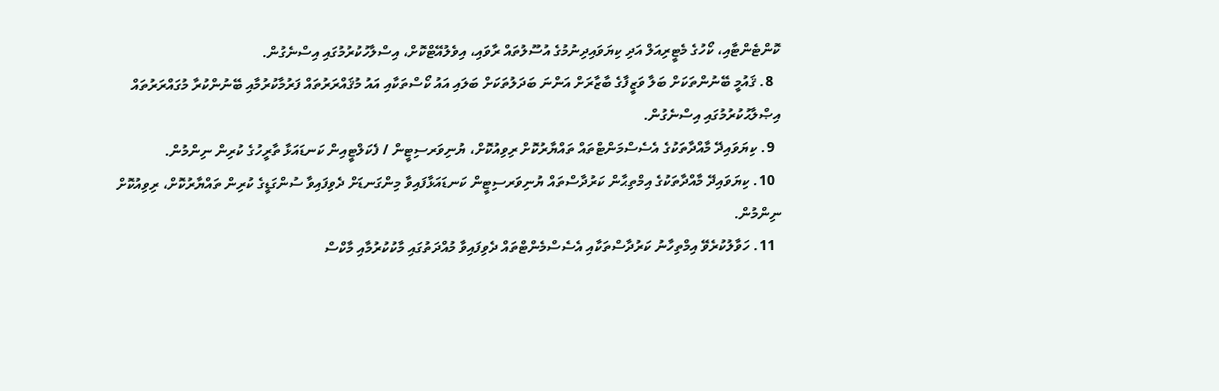ކޮންޓެންޓާއި، ކޯހުގެ މެޓީރިއަލް އަދި ކިޔަވައިދިނުމުގެ އުސޫލުތައް ރާވައި، އިވެލުއޭޓްކޮށް، އިސްލާހުކުރުމުގައި އިސްނެގުން.
  8. ޤައުމީ ބޭނުންތަކަށް ބަލާ ވަޒީފާގެ ބާޒާރަށް އަންނަ ބަދަލުތަކަށް ބަލައި އައު ކޯސްތަކާއި އައު މުޤައްރަރުތައް ފަރުމާކުރުމާއި ބޭނުންކުރާ މުގައްރަރުތައް އިޞްލާޙުކުރުމުގައި އިސްނެގުން.
  9. ކިޔަވައިދޭ މާއްދާތަކުގެ އެސެސްމަންޓްތައް ތައްޔާރުކޮށް ރިވިއުކޮށް، ޔުނިވަރސިޓީން / ފެކަލްޓީއިން ކަނޑައަޅާ ތާރީހުގެ ކުރިން ނިންމުން.
  10. ކިޔަވައިދޭ މާއްދާތަކުގެ އިމްތިޙާން ކަރުދާސްތައް ޔުނިވަރސިޓީން ކަނޑައަޅާފައިވާ މިންގަނޑަށް ދެވިފައިވާ ސުންގަޑީގެ ކުރިން ތައްޔާރުކޮށް، ރިވިއުކޮށް ނިންމުން.
  11. ހަވާލުކުރެވޭ އިމްތިހާނު ކަރުދާސްތަކާއި އެސެސްމެންޓްތައް ދެވިފައިވާ މުއްދަތުގައި މާކުކުރުމާއި މާކްސް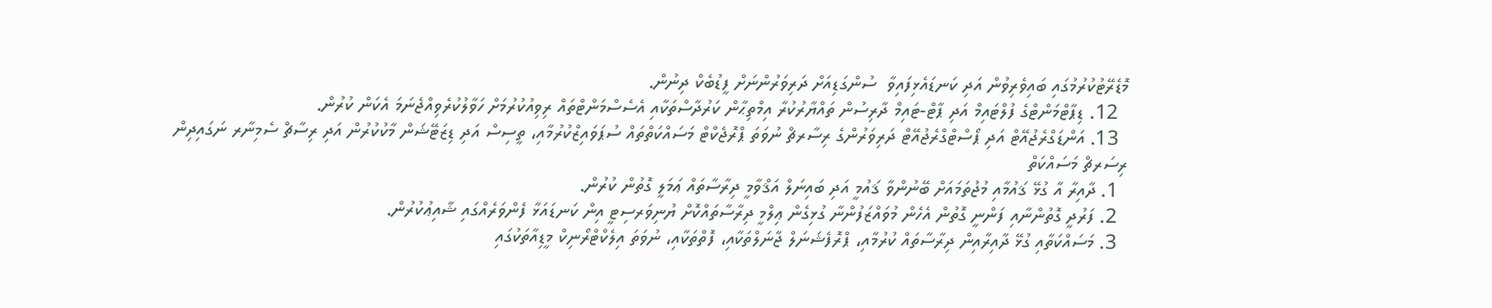މޮޑެރޭޓުކުރުމުގައި ބައިވެރިވުން އަދި ކަނޑައެޅިފައިވާ  ސުންގަޑިއަށް ދަރިވަރުންނަށް ފީޑުބެކް ދިނުން.
  12. ޑިޕާޓްމަންޓްގެ ފުލްޓައިމް އަދި ޕާޓް-ޓައިމް ދާރިސުން ތައްޔާރުކުރާ އިމްތިޙާން ކަރުދާސްތަކާއި އެސެސްމަންޓްތައް ރިވިއުކުރުމަށް ހަވާލުކުރެވިއްޖެނަމަ އެކަން ކުރުން.
  13. އަންޑަގްރެޖުއޭޓް އަދި ޕޯސްޓްގްރެޖުއޭޓް ދަރިވަރުންގެ ރިސާރޗް ނުވަތަ ޕްރޮޖެކްޓް މަސައްކަތްތައް ސުޕަވައިޒްކުރުމާއި، ތީސިސް އަދި ޑިޒަޓޭޝަން މާކުކުރުން އަދި ރިސާޗް ސެމިނާރ ނަގައިދިން
ރިސަރޗް މަސައްކަތް
  1. ދާއިރާ އާ ގުޅޭ ޤައުމާއި މުޖުތަމައަށް ބޭނުންވާ ޤައުމީ އަދި ބައިނަލް އަޤްވާމީ ދިރާސާތައް ޢަމަލީ ގޮތުން ކުރުން.
  2. ފަރުދީ ގޮތުންނާއި ފަންނީ ގޮތުން އެހެން މުވައްޒަފުންނާ ގުޅިގެން ޢިލްމީ ދިރާސާތައްކޮށް ޔުނިވަރސިޓީ އިން ކަނޑައަޅާ ފެންވަރެއްގައި ޝާއިޢުކުރުން.
  3. މަސައްކަތާއި ގުޅޭ ދާއިރާއިން ދިރާސާތައް ކުރުމާއި، ޕްރޮފެޝަނަލް ޖާނަލްތަކާއި، ފޮތްތަކާއި، ނުވަތަ އިލެކްޓްރޯނިކް މީޑިއާތަކުގައި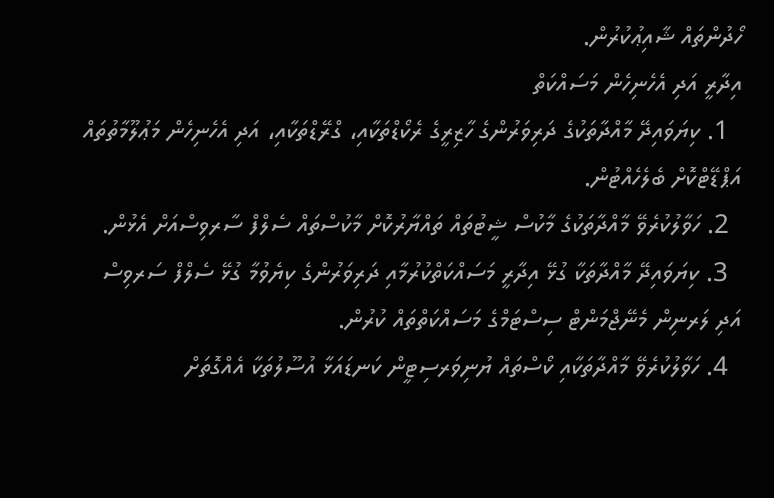ހޯދުންތައް ޝާއިޢުކުރުން.
އިދާރީ އަދި އެހެނިހެން މަސައްކަތް
  1. ކިޔަވައިދޭ މާއްދާތަކުގެ ދަރިވަރުންގެ ހާޒިރީގެ ރެކޯޑްތަކާއި، ގްރޭޑްތަކާއި، އަދި އެހެނިހެން މަޢުލޫމާތުތައް އަޕްޑޭޓްކޮށް ބެލެހެއްޓުން.
  2. ހަވާލުކުރެވޭ މާއްދާތަކުގެ މާކުސް ޝީޓުތައް ތައްޔާރުކޮށް މާކުސްތައް ސެލްފް ސާރވިސްއަށް އެޅުން.
  3. ކިޔަވައިދޭ މާއްދާތަކާ ގުޅޭ އިދާރީ މަސައްކަތްކުރުމާއި ދަރިވަރުންގެ ކިޔެވުމާ ގުޅޭ ސެލްފް ސަރވިސް އަދި ލަރނިން މެނޭޖްމަންޓް ސިސްޓަމްގެ މަސައްކަތްތައް ކުރުން.
  4. ހަވާލުކުރެވޭ މާއްދާތަކާއި ކޯސްތައް ޔުނިވަރސިޓީން ކަނޑައަޅާ އުސޫލުތަކާ އެއްގޮތަށް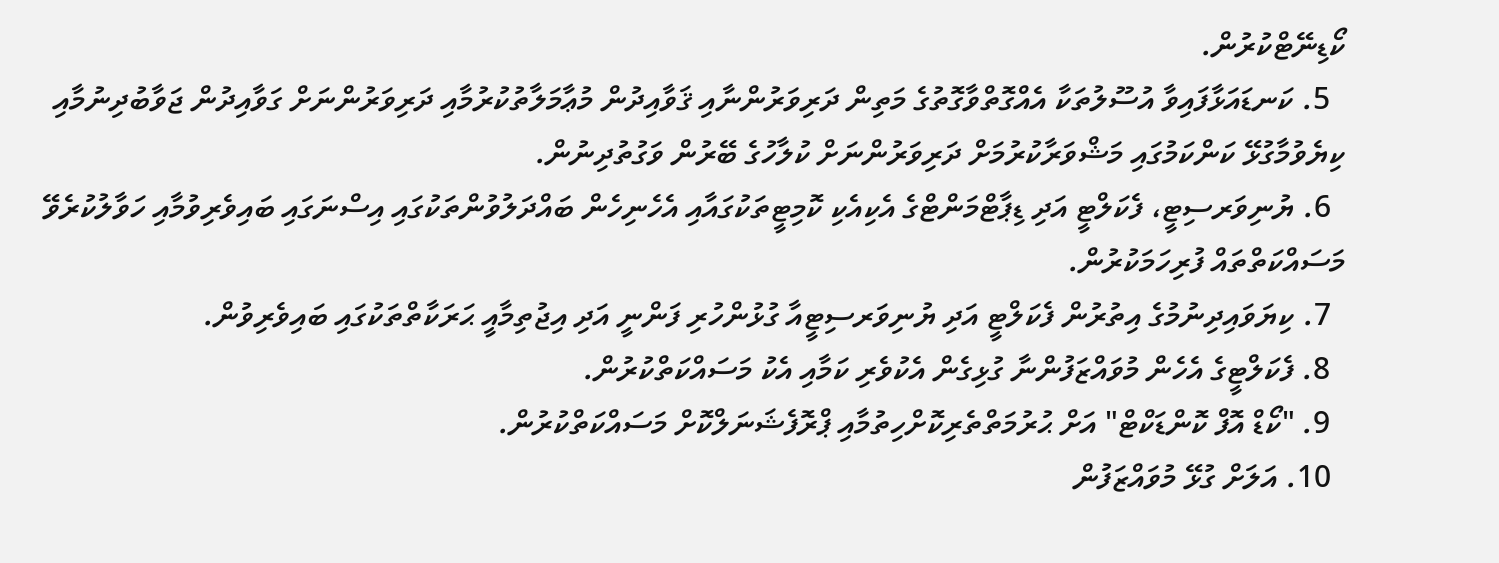ކޯޑިނޭޓްކުރުން.
  5. ކަނޑައަޅާފައިވާ އުސޫލުތަކާ އެއްގޮތްވާގޮތުގެ މަތިން ދަރިވަރުންނާއި ޤަވާއިދުން މުޢާމަލާތުކުރުމާއި ދަރިވަރުންނަށް ގަވާއިދުން ޖަވާބުދިނުމާއި ކިޔެވުމާގުޅޭ ކަންކަމުގައި މަޝްވަރާކުރުމަށް ދަރިވަރުންނަށް ކުލާހުގެ ބޭރުން ވަގުތުދިނުން.
  6. ޔުނިވަރސިޓީ، ފެކަލްޓީ އަދި ޑިޕާޓްމަންޓްގެ އެކިއެކި ކޮމިޓީތަކުގައާއި އެހެނިހެން ބައްދަލުވުންތަކުގައި އިސްނަގައި ބައިވެރިވުމާއި ހަވާލުކުރެވޭ މަސައްކަތްތައް ފުރިހަމަކުރުން.
  7. ކިޔަވައިދިނުމުގެ އިތުރުން ފެކަލްޓީ އަދި ޔުނިވަރސިޓީއާ ގުޅުންހުރި ފަންނީ އަދި އިޖުތިމާއީ ޙަރަކާތްތަކުގައި ބައިވެރިވުން.
  8. ފެކަލްޓީގެ އެހެން މުވައްޒަފުންނާ ގުޅިގެން އެކުވެރި ކަމާއި އެކު މަސައްކަތްކުރުން.
  9. "ކޯޑް އޮފް ކޮންޑަކްޓް" އަށް ޙުރުމަތްތެރިކޮށްހިތުމާއި ޕްރޮފެޝަނަލްކޮށް މަސައްކަތްކުރުން.
  10. އަލަށް ގުޅޭ މުވައްޒަފުން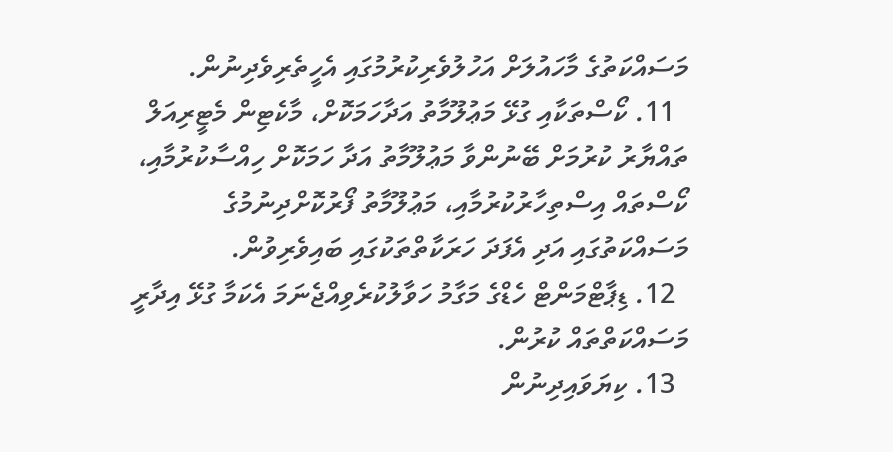މަސައްކަތުގެ މާހައުލަށް އަހުލުވެރިކުރުމުގައި އެހީތެރިވެދިނުން.
  11. ކޯސްތަކާއި ގުޅޭ މަޢުލޫމާތު އަދާހަމަކޮށް، މާކެޓިން މެޓީރިއަލް ތައްޔާރު ކުރުމަށް ބޭނުންވާ މަޢުލޫމާތު އަދާ ހަމަކޮށް ހިއްސާކުރުމާއި، ކޯސްތައް އިސްތިހާރުކުރުމާއި، މަޢުލޫމާތު ފޯރުކޮށްދިނުމުގެ މަސައްކަތުގައި އަދި އެފަދަ ހަރަކާތްތަކުގައި ބައިވެރިވުން.
  12. ޑިޕާޓްމަންޓް ހެޑްގެ މަގާމު ހަވާލުކުރެވިއްޖެނަމަ އެކަމާ ގުޅޭ އިދާރީ މަސައްކަތްތައް ކުރުން.
  13. ކިޔަވައިދިނުން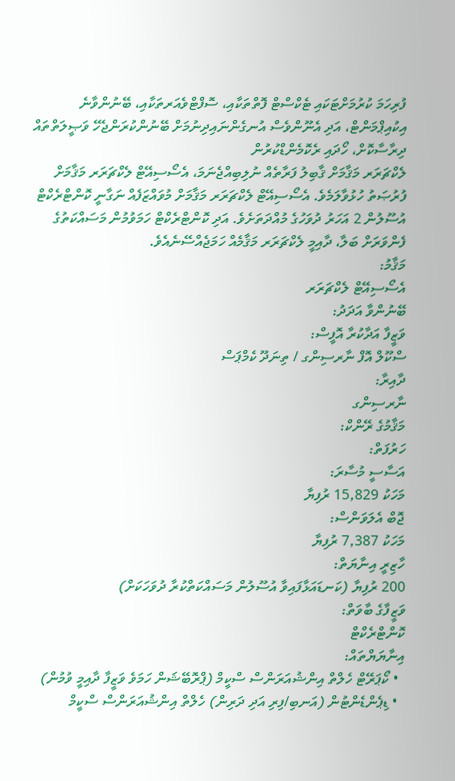ފުރިހަމަ ކުރުމަށްޓަކައި ޓެކްސްޓް ފޮތްތަކާއި، ސޮފްޓްވެއަރތަކާއި، ބޭނުންވާނެ އިކުއިޕްމަންޓް، އަދި އެނޫންވެސް އުނގެންނައިދިނުމަށް ބޭނުންކުރަންޖެހޭ ވަޞީލަތްތައް ދިރާސާކޮށް، ހޯދައި ރެކޮމެންޑްކުރުން
ލެކްޗަރަރ މަޤާމަށް ޤާބިލު ފަރާތެއް ނުލިބިއްޖެނަމަ، އެސޯސިއޭޓް ލެކްޗަރަރ މަޤާމަށް ފުރުޞަތު ހުޅުވާލަމެވެ. އެސޯސިއޭޓް ލެކްޗަރަރ މަޤާމަށް މުވައްޒަފެއް ނަގާނީ ކޮންޓްރެކްޓް އުސޫލުން 2 އަހަރު ދުވަހުގެ މުއްދަތަށެވެ. އަދި ކޮންޓްރެކްޓް ހަމަވުމުން މަސައްކަތުގެ ފެންވަރަށް ބަލާ، ދާއިމީ ލެކްޗަރަރ މަޤާމެއް ހަމަޖެއްސޭނެއެވެ.
މަޤާމު:
އެސޯސިއޭޓް ލެކްޗަރަރ
ބޭނުންވާ އަދަދު:
ވަޒީފާ އަދާކުރާ އޮފީސް:
ސްކޫލް އޮފް ނާރސިންގ / ތިނަދޫ ކެމްޕަސް
ދާއިރާ:
ނާރސިންގ
މަޤާމުގެ ރޭންކް:
ހަރުފަތް:
އަސާސީ މުސާރަ:
މަހަކު 15,829 ރުފިޔާ
ޖޮބް އެލަވަންސް:
މަހަކު 7,387 ރުފިޔާ
ހާޒިރީ އިނާޔަތް:
200 ރުފިޔާ (ކަނޑައަޅާފައިވާ އުސޫލުން މަސައްކަތްކުރާ ދުވަހަކަށް)
ވަޒީފާގެ ބާވަތް:
ކޮންޓްރެކްޓް
އިނާޔަޔްތައް:
  • ކޯޕަރޭޓް ހެލްތް އިންޝުއަރަންސް ސްކީމް (ޕްރޮބޭޝަން ހަމަވެ ވަޒީފާ ދާއިމީ ވުމުން)
  • ޑިޕެންޑެންޓުން (އަނބި/ފިރި އަދި ދަރިން) ހެލްތް އިންޝުއަރަންސް ސްކީމް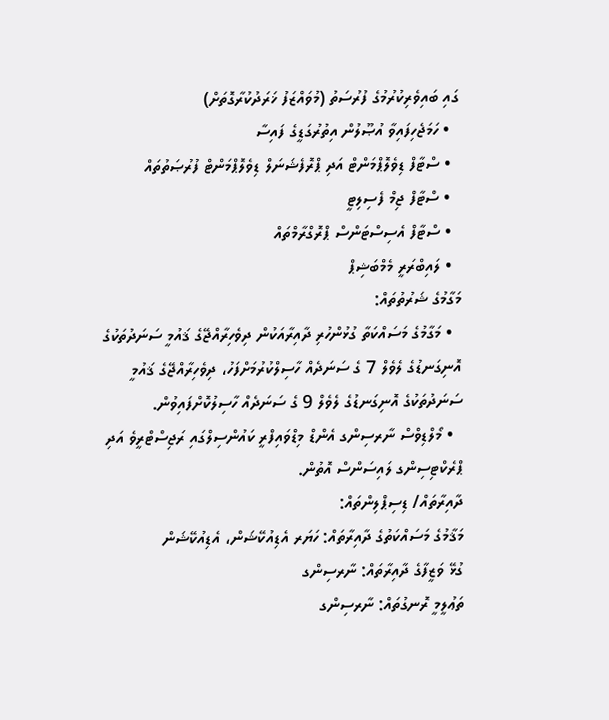ގައި ބައިވެރިކުރުމުގެ ފުރުސަތު (މުވައްޒަފު ޚަރަދުކުރާގޮތަށް)
  • ހަމަޖެހިފައިވާ އުޞޫލުން އިތުރުގަޑީގެ ފައިސާ
  • ސްޓާފް ޑިވެލޮޕްމަންޓް އަދި ޕްރޮފެޝަނަލް ޑިވެލޮޕްމަންޓް ފުރުޞަތުތައް
  • ސްޓާފް ޖިމް ފެސިލިޓީ
  • ސްޓާފް އެސިސްޓަންސް ޕްރޮގްރާމްތައް
  • ލައިބްރަރީ މެމްބަޝިޕް
މަގާމުގެ ޝަރުތުތައް:
  • މަގާމުގެ މަސައްކަތާ ގުޅުންހުރި ދާއިރާއަކުން ދިވެހިރާއްޖޭގެ ޤައުމީ ސަނަދުތަކުގެ އޮނިގަނޑުގެ ލެވެލް 7 ގެ ސަނަދެއް ހާސިލްކުރުމަށްފަހު، ދިވެހިރާއްޖޭގެ ޤައުމީ ސަނަދުތަކުގެ އޮނިގަނޑުގެ ލެވެލް 9 ގެ ސަނަދެއް ހާސިލުކޮށްފައިވުން.
  • މޯލްޑިވްސް ނާރސިންގ އެންޑް މިޑްވައިފްރީ ކައުންސިލްގައި ރަޖިސްޓްރީވެ އަދި ޕްރެކްޓިސިންގ ލައިސަންސް އޮތުން.
ދާއިރާތައް/ ޑިސިޕްލިންތައް:
މަޤާމުގެ މަސައްކަތުގެ ދާއިރާތައް: ހަޔަރ އެޑިއުކޭޝަން، އެޑިއުކޭޝަން
ގުޅޭ ވަޒީފާގެ ދާއިރާތައް: ނާރސިންގ
ތަޢުލީމީ ރޮނގުތައް: ނާރސިންގ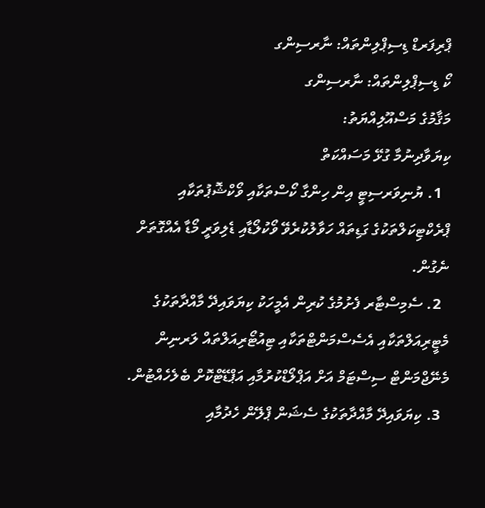ޕްރިފަރޑް ޑިސިޕްލިންތައް: ނާރސިންގ
ކޯ ޑިސިޕްލިންތައް: ނާރސިންގ
މަޤާމުގެ މަސްއޫލިއްޔަތު:
ކިޔަވާދިނުމާ ގުޅޭ މަސައްކަތް
  1. ޔުނިވަރސިޓީ އިން ހިންގާ ކޯސްތަކާއި ވޯކްޝޮޕުތަކާއި ޕްރެކްޓިކަލްތަކުގެ ގަޑިތައް ހަވާލުކުރެވޭ ވޯކުލޯޑާއި ޑެލިވަރީ މޯޑާ އެއްގޮތަށް ނެގުން.
  2. ސެމިސްޓާރ ފެށުމުގެ ކުރިން އެމީހަކު ކިޔަވައިދޭ މާއްދާތަކުގެ މެޓީރިއަލްތަކާއި އެސެސްމަންޓްތަކާއި ޓިއުޓޯރިއަލްތައް ލަރނިން މެނޭޖްމަންޓް ސިސްޓަމް އަށް އަޕްލޯޑްކުރުމާއި އަޕްޑޭޓްކޮށް ބެލެހެއްޓުން.
  3. ކިޔަވައިދޭ މާއްދާތަކުގެ ސެޝަން ޕްލޭން ހެދުމާއި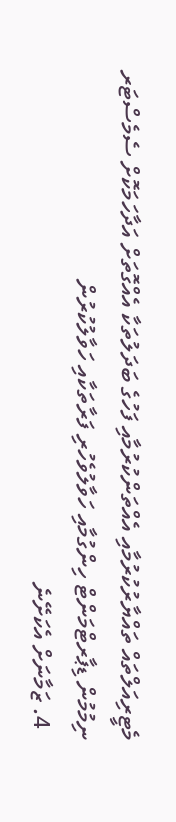މެޓީރިއަލްތައް ތައްޔާރުކުރުމާއި އެއްތަންކުރުމާއި ފަހުގެ ބަދަލުތަކާ އެއްގޮތަށް އަދާހަމަކޮށް ސެމެސްޓަރ ނިމުމުން ޑިޕާރޓްމަންޓް ހިންގުމާއި ހަވާލުވެހުރި ފަރާތަކާއި ހަވާލުކުރުން
  4. ޒަމާނަށް އެކަށޭނެ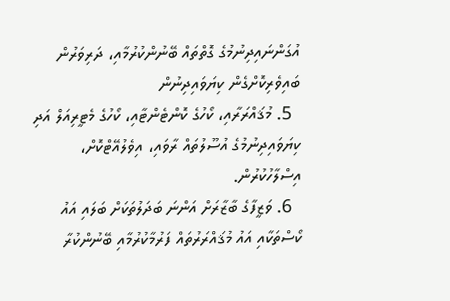އުގަންނައިދިނުމުގެ ގޮތްތައް ބޭނުންކުރުމާއި، ދަރިވަރުން ބައިވެރިކޮށްގެން ކިޔަވައިދިނުން
  5. މުޤައްރަރާއި، ކޯހުގެ ކޮންޓެންޓާއި، ކޯހުގެ މެޓީރިއަލް އަދި ކިޔަވައިދިނުމުގެ އުސޫލުތައް ރާވައި، އިވެލުއޭޓްކޮށް، އިސްލާހުކުރުން.
  6. ވަޒީފާގެ ބާޒާރަށް އަންނަ ބަދަލުތަކަށް ބަލައި އައު ކޯސްތަކާއި އައު މުޤައްރަރުތައް ފަރުމާކުރުމާއި ބޭނުންކުރާ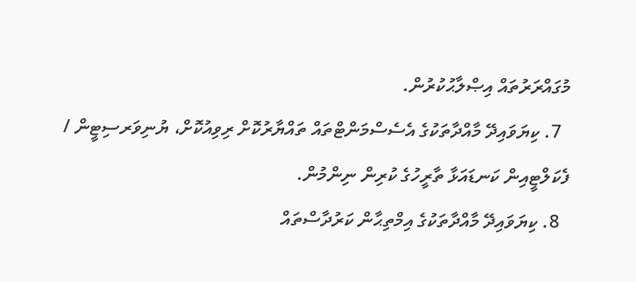މުގައްރަރުތައް އިޞްލާޙުކުރުން.
  7. ކިޔަވައިދޭ މާއްދާތަކުގެ އެސެސްމަންޓްތައް ތައްޔާރުކޮށް ރިވިއުކޮށް، ޔުނިވަރސިޓީން / ފެކަލްޓީއިން ކަނޑައަޅާ ތާރީހުގެ ކުރިން ނިންމުން.
  8. ކިޔަވައިދޭ މާއްދާތަކުގެ އިމްތިޙާން ކަރުދާސްތައް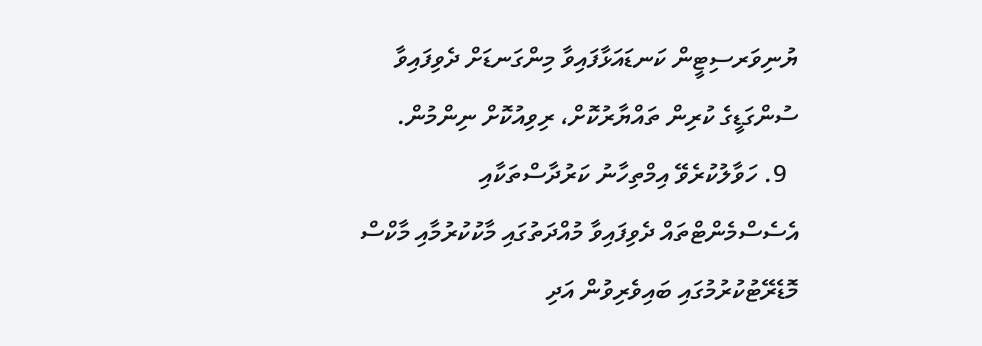ޔުނިވަރސިޓީން ކަނޑައަޅާފައިވާ މިންގަނޑަށް ދެވިފައިވާ ސުންގަޑީގެ ކުރިން ތައްޔާރުކޮށް، ރިވިއުކޮށް ނިންމުން.
  9. ހަވާލުކުރެވޭ އިމްތިހާނު ކަރުދާސްތަކާއި އެސެސްމެންޓްތައް ދެވިފައިވާ މުއްދަތުގައި މާކުކުރުމާއި މާކްސް މޮޑެރޭޓުކުރުމުގައި ބައިވެރިވުން އަދި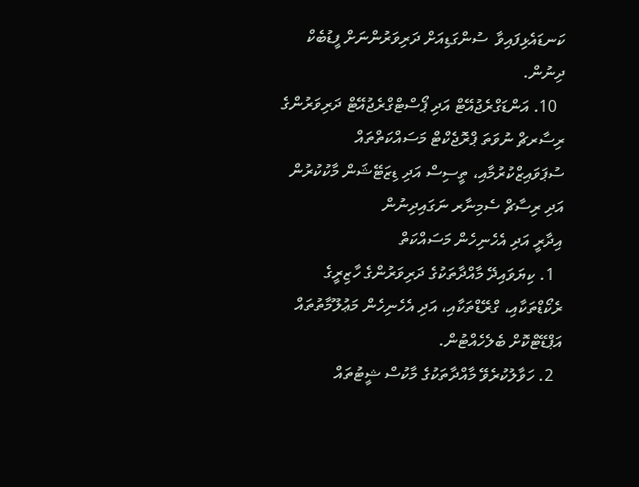ކަނޑައެޅިފައިވާ  ސުންގަޑިއަށް ދަރިވަރުންނަށް ފީޑުބެކް ދިނުން.
  10. އަންޑަގްރެޖުއޭޓް އަދި ޕޯސްޓްގްރެޖުއޭޓް ދަރިވަރުންގެ ރިސާރޗް ނުވަތަ ޕްރޮޖެކްޓް މަސައްކަތްތައް ސުޕަވައިޒްކުރުމާއި، ތީސިސް އަދި ޑިޒަޓޭޝަން މާކުކުރުން އަދި ރިސާޗް ސެމިނާރ ނަގައިދިނުން
އިދާރީ އަދި އެހެނިހެން މަސައްކަތް
  1. ކިޔަވައިދޭ މާއްދާތަކުގެ ދަރިވަރުންގެ ހާޒިރީގެ ރެކޯޑްތަކާއި، ގްރޭޑްތަކާއި، އަދި އެހެނިހެން މަޢުލޫމާތުތައް އަޕްޑޭޓްކޮށް ބެލެހެއްޓުން.
  2. ހަވާލުކުރެވޭ މާއްދާތަކުގެ މާކުސް ޝީޓުތައް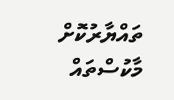ތައްޔާރުކޮށް މާކުސްތައް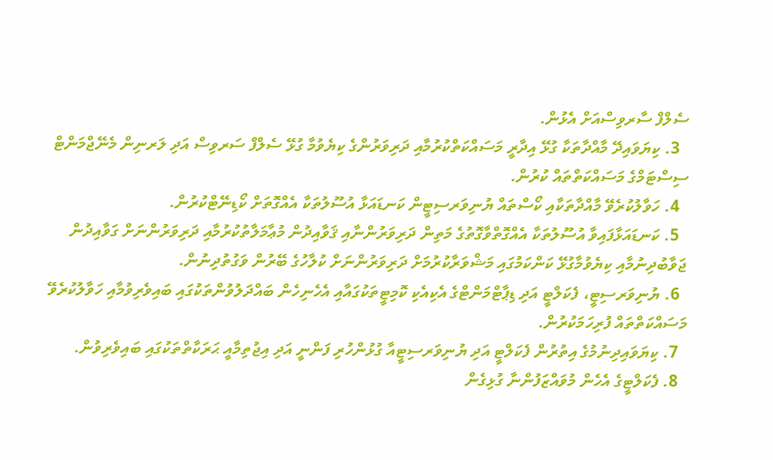ސެލްފް ސާރވިސްއަށް އެޅުން.
  3. ކިޔަވައިދޭ މާއްދާތަކާ ގުޅޭ އިދާރީ މަސައްކަތްކުރުމާއި ދަރިވަރުންގެ ކިޔެވުމާ ގުޅޭ ސެލްފް ސަރވިސް އަދި ލަރނިން މެނޭޖްމަންޓް ސިސްޓަމްގެ މަސައްކަތްތައް ކުރުން.
  4. ހަވާލުކުރެވޭ މާއްދާތަކާއި ކޯސްތައް ޔުނިވަރސިޓީން ކަނޑައަޅާ އުސޫލުތަކާ އެއްގޮތަށް ކޯޑިނޭޓްކުރުން.
  5. ކަނޑައަޅާފައިވާ އުސޫލުތަކާ އެއްގޮތްވާގޮތުގެ މަތިން ދަރިވަރުންނާއި ޤަވާއިދުން މުޢާމަލާތުކުރުމާއި ދަރިވަރުންނަށް ގަވާއިދުން ޖަވާބުދިނުމާއި ކިޔެވުމާގުޅޭ ކަންކަމުގައި މަޝްވަރާކުރުމަށް ދަރިވަރުންނަށް ކުލާހުގެ ބޭރުން ވަގުތުދިނުން.
  6. ޔުނިވަރސިޓީ، ފެކަލްޓީ އަދި ޑިޕާޓްމަންޓްގެ އެކިއެކި ކޮމިޓީތަކުގައާއި އެހެނިހެން ބައްދަލުވުންތަކުގައި ބައިވެރިވުމާއި ހަވާލުކުރެވޭ މަސައްކަތްތައް ފުރިހަމަކުރުން.
  7. ކިޔަވައިދިނުމުގެ އިތުރުން ފެކަލްޓީ އަދި ޔުނިވަރސިޓީއާ ގުޅުންހުރި ފަންނީ އަދި އިޖުތިމާއީ ޙަރަކާތްތަކުގައި ބައިވެރިވުން.
  8. ފެކަލްޓީގެ އެހެން މުވައްޒަފުންނާ ގުޅިގެން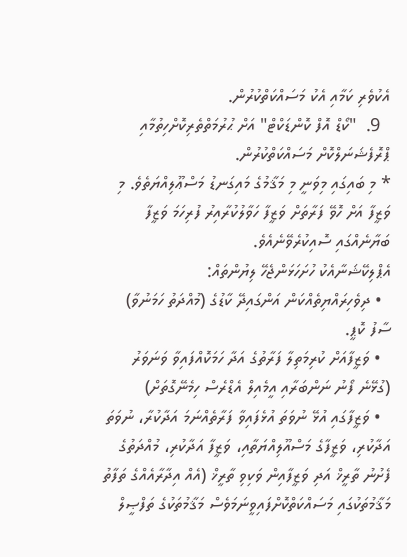އެކުވެރި ކަމާއި އެކު މަސައްކަތްކުރުން.
  9.  "ކޯޑް އޮފް ކޮންޑަކްޓް" އަށް ޙުރުމަތްތެރިކޮށްހިތުމާއި ޕްރޮފެޝަނަލްކޮށް މަސައްކަތްކުރުން.
* މި ބައިގައި މިވަނީ މި މަޤާމުގެ މައިގަނޑު މަސްޢޫލިއްޔަތެވެ. މި ވަޒީފާ އަށް ހޮވޭ ފަރާތަށް ވަޒީފާ ހަވާލުކުރާއިރު ފުރިހަމަ ވަޒީފާ ބަޔާނެއްގައި ސޮއިކުރެވޭނެއެވެ.
އެޕްލިކޭޝަނާއެކު ހުށަހަޅަންޖެހޭ ލިޔުންތައް:
  • ދިވެހިރައްޔިތެއްކަން އަންގައިދޭ ކާޑުގެ (މުއްދަތު ހަމަނުވާ) ސާފު ކޮޕީ.
  • ވަޒީފާއަށް ކުރިމަތިލާ ފަރާތުގެ އަދާ ހަމަކޮއްފައިވާ ވަނަވަރު (ގުޅޭނެ ފޯނު ނަންބަރާއި އީމެއިލް އެޑްރެސް ހިމެނޭގޮތަށް)
  • ވަޒީފާގައި އުޅޭ ނުވަތަ އުޅެފައިވާ ފަރާތެއްނަމަ އަދާކުރާ، ނުވަތަ އަދާކުރި، ވަޒީފާގެ މަސްއޫލިއްޔަތާއި، ވަޒީފާ އަދާކުރި، މުއްދަތުގެ ފެށުނު ތާރީޚް އަދި ވަޒީފާއިން ވަކިވި ތާރީޚް (އެއް އިދާރާއެއްގެ ތަފާތު މަޤާމުތަކުގައި މަސައްކަތްކޮށްފައިވީނަމަވެސް މަޤާމުތަކުގެ ތަފްޞީލް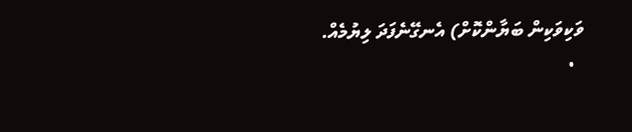ވަކިވަކިން ބަޔާންކޮށް) އެނގޭނެފަދަ ލިޔުމެއް.
  •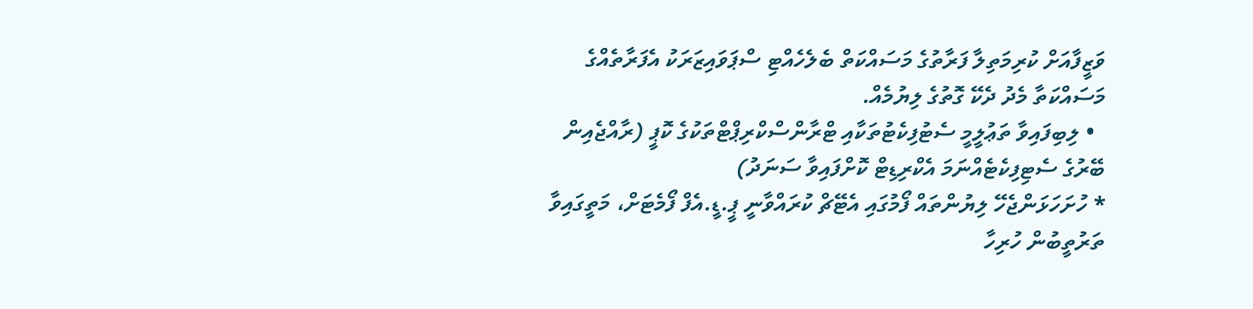ވަޒީފާއަށް ކުރިމަތިލާ ފަރާތުގެ މަސައްކަތް ބެލެހެއްޓި ސްޕަވައިޒަރަކު އެފަރާތެއްގެ މަސައްކަތާ މެދު ދެކޭ ގޮތުގެ ލިޔުމެއް.
  • ލިބިފައިވާ ތަޢުލީމީ ސެޓުފިކެޓުތަކާއި ޓްރާންސްކްރިޕްޓްތަކުގެ ކޮޕީ (ރާއްޖެއިން ބޭރުގެ ސެޓިފިކެޓެއްނަމަ އެކްރިޑިޓް ކޮށްފައިވާ ސަނަދު)
* ހުށަހަޅަންޖެހޭ ލިޔުންތައް ފޯމުގައި އެޓޭޗް ކުރައްވާނީ ޕީ.ޑީ.އެފް ފޯމެޓަށް، މަތީގައިވާ ތަރުތީބުން ހުރިހާ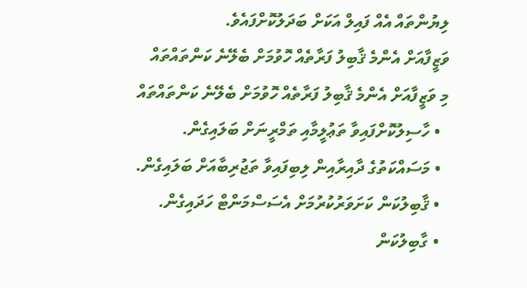ލިޔުންތައް އެއް ފައިލް އަކަށް ބަދަލުކޮށްފައެވެ.
ވަޒީފާއަށް އެންމެ ޤާބިލު ފަރާތެއް ހޮވުމަށް ބެލޭނެ ކަންތައްތައް
މި ވަޒީފާއަށް އެންމެ ޤާބިލު ފަރާތެއް ހޮވުމަށް ބެލޭނެ ކަންތައްތައް
  • ހާސިލުކޮށްފައިވާ ތަޢުލީމާއި ތަމްރީނަށް ބަލައިގެން.
  • މަސައްކަތުގެ ދާއިރާއިން ލިބިފައިވާ ތަޖުރިބާއަށް ބަލައިގެން.
  • ޤާބިލުކަން ކަށަވަރުކުރުމަށް އެސަސްމަންޓް ހަދައިގެން.
  • ގާބިލުކަން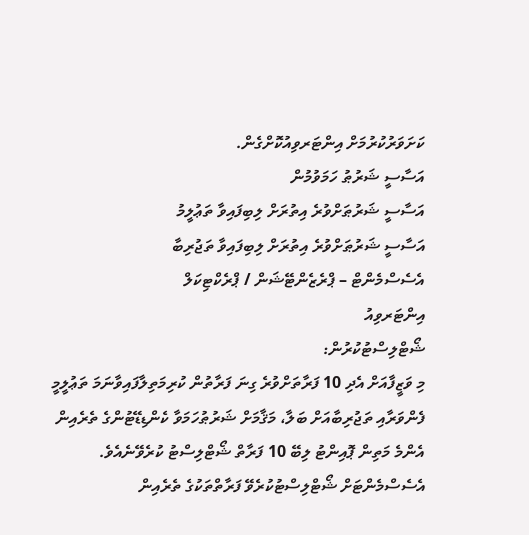ކަށަވަރުކުރުމަށް އިންޓަރވިއުކޮށްގެން.
އަސާސީ ޝަރުޠު ހަމަވުމުން
އަސާސީ ޝަރުޠަށްވުރެ އިތުރަށް ލިބިފައިވާ ތަޢުލީމު
އަސާސީ ޝަރުޠަށްވުރެ އިތުރަށް ލިބިފައިވާ ތަޖުރިބާ
އެސެސްމެންޓް – ޕްރެޒެންޓޭޝަން / ޕްރެކްޓިކަލް
އިންޓަރވިއު
ޝޯޓްލިސްޓުކުރުން:
މި ވަޒީފާއަށް އެދި 10 ފަރާތަށްވުރެ ގިނަ ފަރާތުން ކުރިމަތިލާފައިވާނަމަ ތަޢުލީމީ ފެންވަރާއި ތަޖުރިބާއަށް ބަލާ، މަޤާމަށް ޝަރުޠުހަމަވާ ކެންޑިޑޭޓުންގެ ތެރެއިން އެންމެ މަތިން ޕޮއިންޓު ލިބޭ 10 ފަރާތް ޝޯޓްލިސްޓު ކުރެވޭނެއެވެ.
އެސެސްމެންޓަށް ޝޯޓްލިސްޓުކުރެވޭ ފަރާތްތަކުގެ ތެރެއިން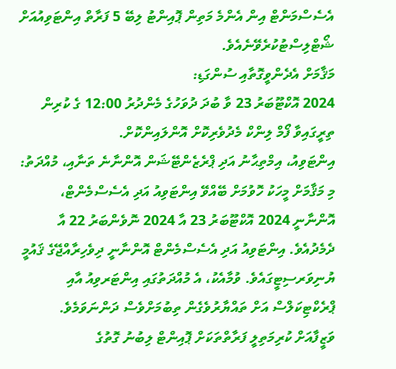އެސެސްމަންޓް އިން އެންމެ މަތިން ޕޮއިންޓު ލިބޭ 5 ފަރާތް އިންޓަވިއުއަށް ޝޯޓްލިސްޓުކުރެވޭނެއެވެ.
މަޤާމަށް އެދެންވީގޮތާއި ސުންގަޑި:
2024 އޮކްޓޫބަރު 23 ވާ ބުދަ ދުވަހުގެ މެންދުރު 12:00 ގެ ކުރިން ތިރީގައިވާ ފޯމް ލިންކް މެދުވެރިކޮށް އޮންލައިންކޮށް.
އިންޓަވިއު، އިމްތިޙާނު އަދި ޕްރެޒެންޓޭޝަން އޮންނާނެ ތަނާއި، މުއްދަތު:
މި މަޤާމަށް މީހަކު ހޮވުމަށް ބޭއްވޭ އިންޓަވިއު އަދި އެސެސްމެންޓް، އޮންނާނީ 2024 އޮކްޓޫބަރު 23 އާ 2024 ނޮވެންބަރު 22 އާ ދެމެދުއެވެ. އިންޓަވިއު އަދި އެސެސްމެންޓް އޮންނާނީ ދިވެހިރާއްޖޭގެ ޤައުމީ ޔުނިވަރސިޓީގައެވެ. ވުމާއެކު، އެ މުއްދަތުގައި އިންޓަރވިއު އާއި ޕްރެކްޓިކަލްސް އަށް ތައްޔާރުވެގެން ތިބުމަށްވެސް ދަންނަވަމެވެ.
ވަޒީފާއަށް ކުރިމަތިލީ ފަރާތްތަކަށް ޕޮއިންޓް ލިބުނު ގޮތުގެ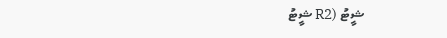ޝީޓު (R2 ޝީޓު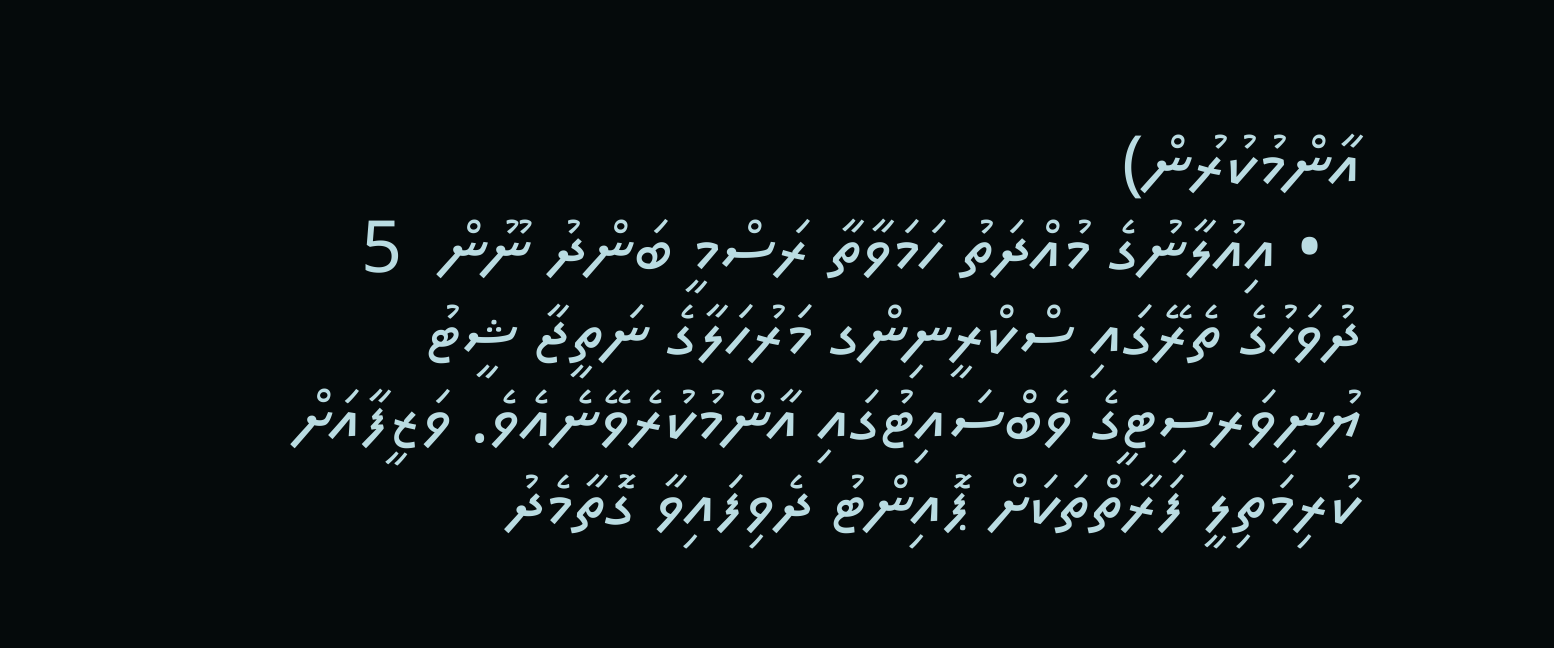އާންމުކުރުން)
  • އިއުލާނުގެ މުއްދަތު ހަމަވާތާ ރަސްމީ ބަންދު ނޫން  5 ދުވަހުގެ ތެރޭގައި ސްކްރީނިންގ މަރުހަލާގެ ނަތީޖާ ޝީޓު ޔުނިވަރސިޓީގެ ވެބްސައިޓުގައި އާންމުކުރެވޭނެއެވެ. ވަޒީފާއަށް ކުރިމަތިލީ ފަރާތްތަކަށް ޕޮއިންޓު ދެވިފައިވާ ގޮތާމެދު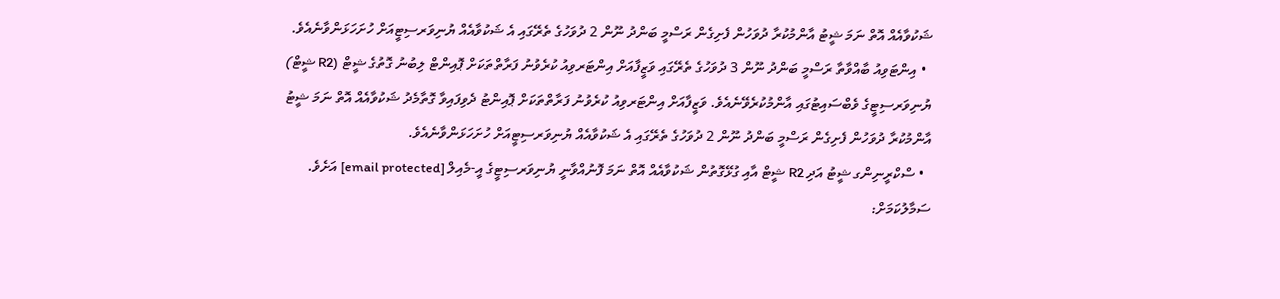ޝަކުވާއެއް އޮތް ނަމަ ޝީޓު އާންމުކުރާ ދުވަހުން ފެށިގެން ރަސްމީ ބަންދު ނޫން 2 ދުވަހުގެ ތެރޭގައި އެ ޝަކުވާއެއް ޔުނިވަރސިޓީއަށް ހުށަހަޅަންވާނެއެވެ.
  • އިންޓަވިއު ބާއްވާތާ ރަސްމީ ބަންދު ނޫން 3 ދުވަހުގެ ތެރޭގައި ވަޒީފާއަށް އިންޓަރވިއު ކުރެވުނު ފަރާތްތަކަށް ޕޮއިންޓް ލިބުނު ގޮތުގެ ޝީޓް (R2 ޝީޓް) ޔުނިވަރސިޓީގެ ވެބްސައިޓުގައި އާންމުކުރެވޭނެއެވެ. ވަޒީފާއަށް އިންޓަރވިއު ކުރެވުނު ފަރާތްތަކަށް ޕޮއިންޓު ދެވިފައިވާ ގޮތާމެދު ޝަކުވާއެއް އޮތް ނަމަ ޝީޓު އާންމުކުރާ ދުވަހުން ފެށިގެން ރަސްމީ ބަންދު ނޫން 2 ދުވަހުގެ ތެރޭގައި އެ ޝަކުވާއެއް ޔުނިވަރސިޓީއަށް ހުށަހަޅަންވާނެއެވެ.
  • ސްކްރީނިންގ ޝީޓު އަދި R2 ޝީޓް އާއި ގުޅޭގޮތުން ޝަކުވާއެއް އޮތް ނަމަ ފޮނުއްވާނީ ޔުނިވަރސިޓީގެ އީ-މެއިލް [email protected] އަށެވެ.
ސަމާލުކަމަށް: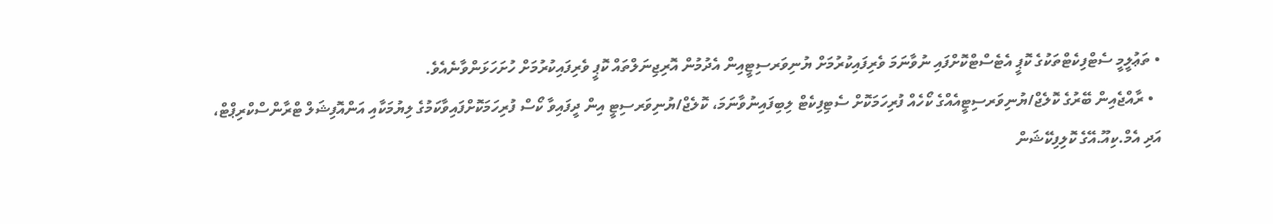• ތަޢުލީމީ ސެޓްފިކެޓްތަކުގެ ކޮޕީ އެޓެސްޓްކޮށްފައި ނުވާނަމަ ވެރިފައިކުރުމަށް ޔުނިވަރސިޓީއިން އެދުމުން އޮރިޖިނަލްތައް ކޮޕީ ވެރިފައިކުރުމަށް ހުށަހަޅަންވާނެއެވެ.
  • ރާއްޖެއިން ބޭރުގެ ކޮލެޖް/ޔުނިވަރސިޓީއެއްގެ ކޯހެއް ފުރިހަމަކޮށް ސެޓިފިކެޓް ލިބިފައިނުވާނަމަ، ކޮލެޖް/ޔުނިވަރސިޓީ އިން ދީފައިވާ ކޯސް ފުރިހަމަކޮށްފައިވާކަމުގެ ލިޔުމަކާއި އަންއޮފިޝަލް ޓްރާންސްކްރިޕްޓް، އަދި އެމް.ކިއޫ.އޭގެ ކޮލިފިކޭޝަން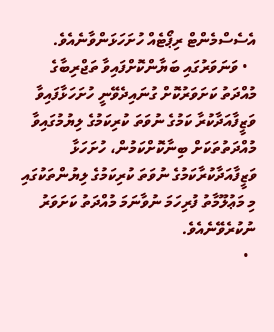އެސެސްމެންޓް ރިޕޯޓެއް ހުށަހަޅަންވާނެއެވެ.
  • ވަނަވަރުގައި ބަޔާންކޮށްފައިވާ ތަޖްރިބާގެ މުއްދަތު ކަށަވަރުކޮށް ގުނައިދެވޭނީ ހުށަހަޅާފައިވާ ވަޒީފާއަދާކުރާ ކަމުގެ ނުވަތަ ކުރިކަމުގެ ލިޔުމުގައިވާ މުއްދަތުތަކަށް ބިނާކޮށްކަމުން، ހުށަހަޅާ ވަޒީފާއަދާކުރާކަމުގެ ނުވަތަ ކުރިކަމުގެ ލިޔުންތަކުގައި މި މަޢުލޫމާތު ފުރިހަމަ ނުވާނަމަ މުއްދަތު ކަށަވަރު ނުކުރެވޭނެއެވެ.
  •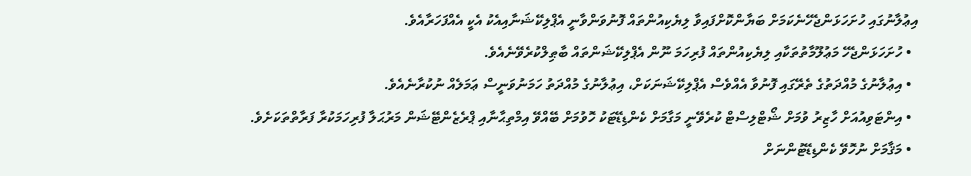އިޢުލާނުގައި ހުށަހަޅަންޖެހޭނެކަމަށް ބަޔާންކޮށްފައިވާ ލިޔެކިއުންތައް ފޮނުވަންވާނީ އެޕްލިކޭޝަނާއިއެކު އެކީ އެއްފަހަރާއެވެ.
  • ހުށަހަޅަންޖެހޭ މަޢުލޫމާތުތަކާއި ލިޔެކިއުންތައް ފުރިހަމަ ނޫން އެޕްލިކޭޝަންތައް ބާޠިލްކުރެވޭނެއެވެ.
  • އިޢުލާނުގެ މުއްދަތުގެ ތެރޭގައި ފޮނުވާ އެއްވެސް އެޕްލިކޭޝަނަކަށް، އިޢުލާނުގެ މުއްދަތު ހަމަނުވަނީސް ޢަމަލެއް ނުކުރާނެއެވެ.
  • އިންޓަވިއުއަށް ހާޒިރު ވުމަށް ޝޯޓްލިސްޓް ކުރެވޭނީ މަގާމަށް ކެންޑިޑޭޓަކު ހޮވުމަށް ބޭއްވޭ އިމްތިޙާނާއި ޕްރެޒެންޓޭޝަން މަރުޙަލާ ފުރިހަމަކުރާ ފަރާތްތަކަށެވެ.
  • މަޤާމަށް ނުހޮވޭ ކެންޑިޑޭޓުންނަށް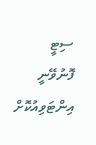ސިޓީ ފޮނުވޭނީ އިންޓަވިއުކޮށް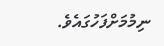ނިމުމަށްފަހުގައެވެ.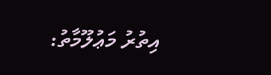އިތުރު މަޢުލޫމާތު: